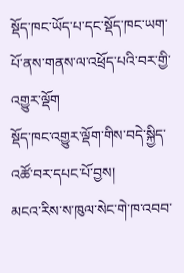སྡོད་ཁང་ཡོད་པ་དང་སྡོད་ཁང་ཡག་པོ་ནས་གནས་ལ་འཕྲོད་པའི་བར་གྱི་འགྱུར་ལྡོག
སྡོད་ཁང་འགྱུར་ལྡོག་གིས་བདེ་སྐྱིད་འཚོ་བར་དཔང་པོ་བྱས།
མངའ་རིས་ས་ཁུལ་སེང་གེ་ཁ་འབབ་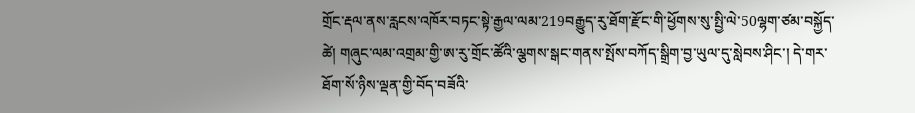གྲོང་རྡལ་ནས་རླངས་འཁོར་བཏང་སྟེ་རྒྱལ་ལམ་219བརྒྱུད་རུ་ཐོག་རྫོང་གི་ཕྱོགས་སུ་སྤྱི་ལེ་50ལྷག་ཙམ་བསྐྱོད་ཚེ། གཞུང་ལམ་འགྲམ་གྱི་ཨ་རུ་གྲོང་ཚོའི་ལྕགས་སྒང་གནས་སྤོས་བཀོད་སྒྲིག་བྱ་ཡུལ་དུ་སླེབས་ཤིང་། དེ་གར་ཐོག་སོ་ཉིས་ལྡན་གྱི་བོད་བཟོའི་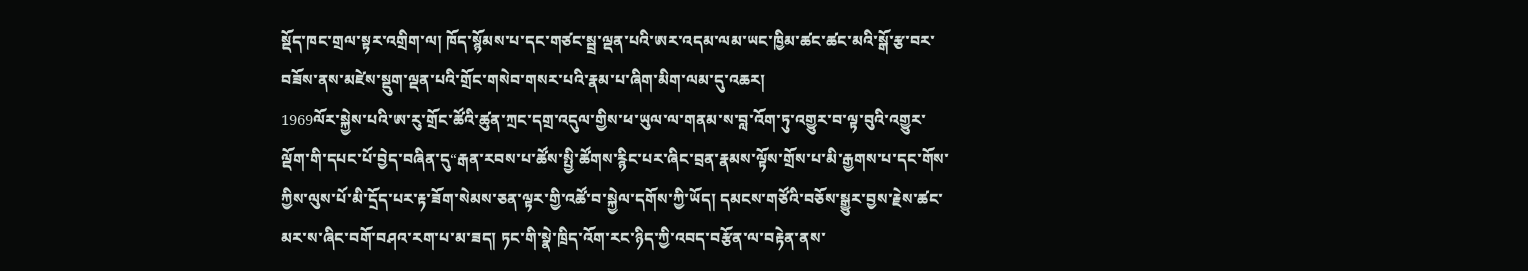སྡོད་ཁང་གྲལ་སྟར་འགྲིག་ལ། ཁོད་སྙོམས་པ་དང་གཙང་སྦྲ་ལྡན་པའི་ཨར་འདམ་ལམ་ཡང་ཁྱིམ་ཚང་ཚང་མའི་སྒོ་རྩ་བར་བཟོས་ནས་མཛེས་སྡུག་ལྡན་པའི་གྲོང་གསེབ་གསར་པའི་རྣམ་པ་ཞིག་མིག་ལམ་དུ་འཆར།
1969ལོར་སྐྱེས་པའི་ཨ་རུ་གྲོང་ཚོའི་ཚུན་ཀྲང་དགྲ་འདུལ་གྱིས་ཕ་ཡུལ་ལ་གནམ་ས་བླ་འོག་ཏུ་འགྱུར་བ་ལྟ་བུའི་འགྱུར་ལྡོག་གི་དཔང་པོ་བྱེད་བཞིན་དུ“རྒན་རབས་པ་ཚོས་སྤྱི་ཚོགས་རྙིང་པར་ཞིང་བྲན་རྣམས་ལྟོས་གྲོས་པ་མི་རྒྱགས་པ་དང་གོས་ཀྱིས་ལུས་པོ་མི་དྲོད་པར་རྟ་ཟོག་སེམས་ཅན་ལྟར་གྱི་འཚོ་བ་སྐྱེལ་དགོས་ཀྱི་ཡོད། དམངས་གཙོའི་བཅོས་སྒྱུར་བྱས་རྗེས་ཚང་མར་ས་ཞིང་བགོ་བཤའ་རག་པ་མ་ཟད། ཏང་གི་སྣེ་ཁྲིད་འོག་རང་ཉིད་ཀྱི་འབད་བརྩོན་ལ་བརྟེན་ནས་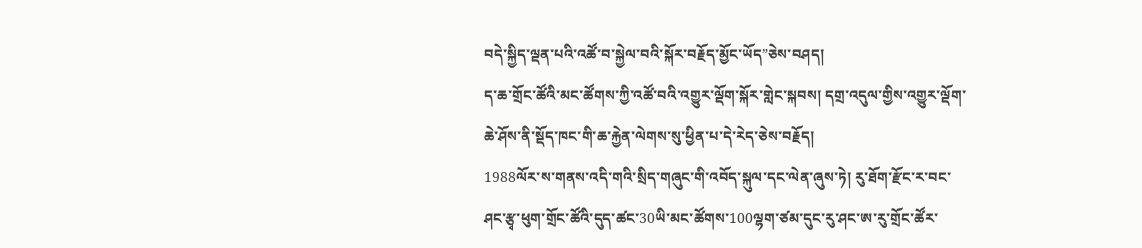བདེ་སྐྱིད་ལྡན་པའི་འཚོ་བ་སྐྱེལ་བའི་སྐོར་བརྗོད་མྱོང་ཡོད”ཅེས་བཤད།
ད་ཆ་གྲོང་ཚོའི་མང་ཚོགས་ཀྱི་འཚོ་བའི་འགྱུར་ལྡོག་སྐོར་གླེང་སྐབས། དགྲ་འདུལ་གྱིས་འགྱུར་ལྡོག་ཆེ་ཤོས་ནི་སྡོད་ཁང་གི་ཆ་རྐྱེན་ལེགས་སུ་ཕྱིན་པ་དེ་རེད་ཅེས་བརྗོད།
1988ལོར་ས་གནས་འདི་གའི་སྲིད་གཞུང་གི་འབོད་སྐུལ་དང་ལེན་ཞུས་ཏེ། རུ་ཐོག་རྫོང་ར་བང་ཤང་རྩྭ་ཕུག་གྲོང་ཚོའི་དུད་ཚང་30ཡི་མང་ཚོགས་100ལྷག་ཙམ་དུང་རུ་ཤང་ཨ་རུ་གྲོང་ཚོར་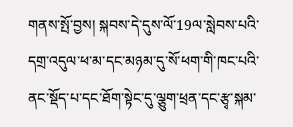གནས་སྤོ་བྱས། སྐབས་དེ་དུས་ལོ་19ལ་སླེབས་པའི་དགྲ་འདུལ་ཕ་མ་དང་མཉམ་དུ་སོ་ཕག་གི་ཁང་པའི་ནང་སྡོད་པ་དང་ཐོག་སྟེང་དུ་ལྕུག་ཕྲན་དང་རྩྭ་སྐམ་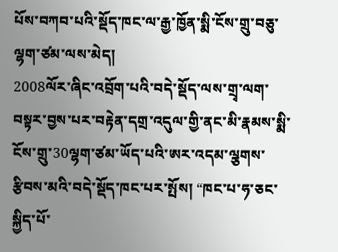པོས་བཀབ་པའི་སྡོད་ཁང་ལ་རྒྱ་ཁྱོན་སྨི་ངོས་གྲུ་བཅུ་ལྷག་ཙམ་ལས་མེད།
2008ལོར་ཞིང་འབྲོག་པའི་བདེ་སྡོད་ལས་གྲྭ་ལག་བསྟར་བྱས་པར་བརྟེན་དགྲ་འདུལ་གྱི་ནང་མི་རྣམས་སྨི་ངོས་གྲུ་30ལྷག་ཙམ་ཡོད་པའི་ཨར་འདམ་ལྕགས་རྩིབས་མའི་བདེ་སྡོད་ཁང་པར་སྤོས། “ཁང་པ་ཧ་ཅང་སྐྱིད་པོ་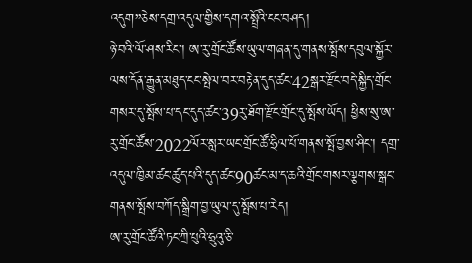འདུག”ཅེས་དགྲ་འདུལ་གྱིས་དགའ་སྤྲོའི་ངང་བཤད།
ཉེ་བའི་ལོ་ཤས་རིང་། ཨ་རུ་གྲོང་ཚོས་ཡུལ་གཞན་དུ་གནས་སྤོས་དབུལ་སྐྱོར་ལས་དོན་རྒྱུན་མཐུད་ངང་སྤེལ་བར་བརྟེན་དུད་ཚང་42སྒར་རྫོང་བདེ་སྐྱིད་གྲོང་གསར་དུ་སྤོས་པ་དང་དུད་ཚང་39རུ་ཐོག་རྫོང་གྲོང་དུ་སྤོས་ཡོད། ཕྱིས་སུ་ཨ་རུ་གྲོང་ཚོས་2022ལོར་སླར་ཡང་གྲོང་ཚོ་ཧྲིལ་པོ་གནས་སྤོ་བྱས་ཤིང་། དགྲ་འདུལ་ཁྱིམ་ཚང་ཚུད་པའི་དུད་ཚང་90ཚང་མ་ད་ཆའི་གྲོང་གསར་ལྕགས་སྒང་གནས་སྤོས་བཀོད་སྒྲིག་བྱ་ཡུལ་དུ་སྤོས་པ་རེད།
ཨ་རུ་གྲོང་ཚོའི་ཏང་ཀྲི་པུའི་ཧྲུའུ་ཅི་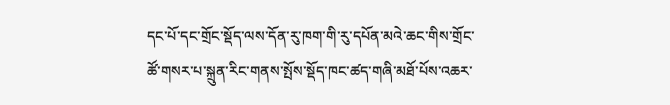དང་པོ་དང་གྲོང་སྡོད་ལས་དོན་རུ་ཁག་གི་རུ་དཔོན་མའེ་ཆང་གིས་གྲོང་ཚོ་གསར་པ་སྐྲུན་རིང་གནས་སྤོས་སྡོད་ཁང་ཚད་གཞི་མཐོ་པོས་འཆར་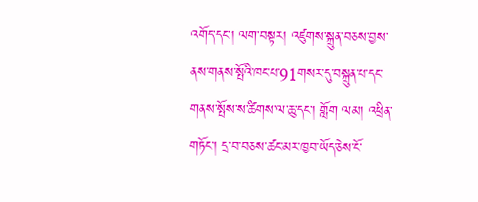འགོད་དང་། ལག་བསྟར། འཛུགས་སྐྲུན་བཅས་བྱས་ནས་གནས་སྤོའི་ཁང་པ་91གསར་དུ་བསྐྲུན་པ་དང་གནས་སྤོས་ས་ཚིགས་ལ་ཆུ་དང་། གློག ལམ། འཕྲིན་གཏོང་། དྲ་བ་བཅས་ཚང་མར་ཁྱབ་ཡོད་ཅེས་ངོ་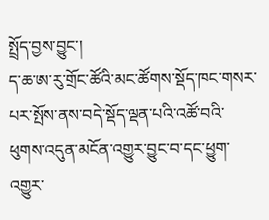སྤྲོད་བྱས་བྱུང་།
ད་ཆ་ཨ་རུ་གྲོང་ཚོའི་མང་ཚོགས་སྡོད་ཁང་གསར་པར་སྤོས་ནས་བདེ་སྡོད་ལྡན་པའི་འཚོ་བའི་ཕུགས་འདུན་མངོན་འགྱུར་བྱུང་བ་དང་ཕྱུག་འགྱུར་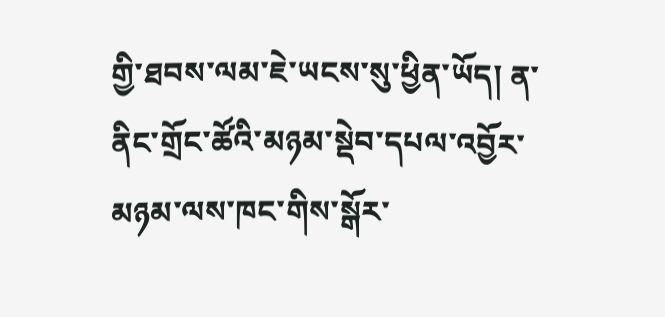གྱི་ཐབས་ལམ་ཇེ་ཡངས་སུ་ཕྱིན་ཡོད། ན་ནིང་གྲོང་ཚོའི་མཉམ་སྡེབ་དཔལ་འབྱོར་མཉམ་ལས་ཁང་གིས་སྒོར་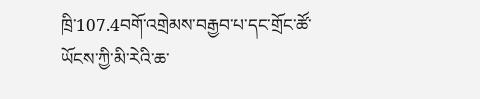ཁྲི་107.4བགོ་འགྲེམས་བརྒྱབ་པ་དང་གྲོང་ཚོ་ཡོངས་ཀྱི་མི་རེའི་ཆ་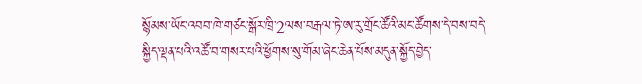སྙོམས་ཡོང་འབབ་ཁེ་གཙང་སྒོར་ཁྲི་2ལས་བརྒལ་ཏེ་ཨ་རུ་གྲོང་ཚོའི་མང་ཚོགས་དེ་བས་བདེ་སྐྱིད་ལྡན་པའི་འཚོ་བ་གསར་པའི་ཕྱོགས་སུ་གོམ་ཞེང་ཆེན་པོས་མདུན་སྐྱོད་བྱེད་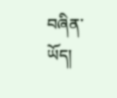བཞིན་ཡོད།